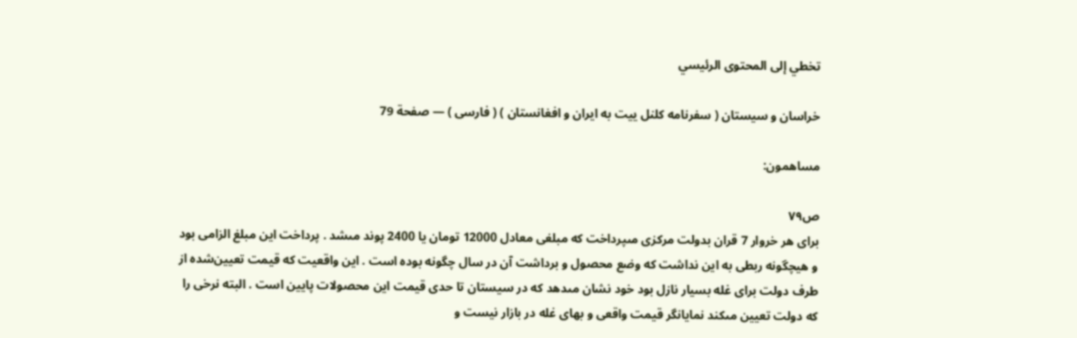تخطي إلى المحتوى الرئيسي

خراسان و سيستان ( سفرنامه كلنل ييت به ايران و افغانستان ) ( فارسى ) — صفحة 79

مساهمون:

ص٧٩
براى هر خروار 7 قران بدولت مركزى مىپرداخت كه مبلغى معادل 12000 تومان يا 2400 پوند مىشد . پرداخت اين مبلغ الزامى بود و هيچگونه ربطى به اين نداشت كه وضع محصول و برداشت آن در سال چگونه بوده است . اين واقعيت كه قيمت تعيين‌شده از طرف دولت براى غله بسيار نازل بود خود نشان مىدهد كه در سيستان تا حدى قيمت اين محصولات پايين است . البته نرخى را كه دولت تعيين مىكند نمايانگر قيمت واقعى و بهاى غله در بازار نيست و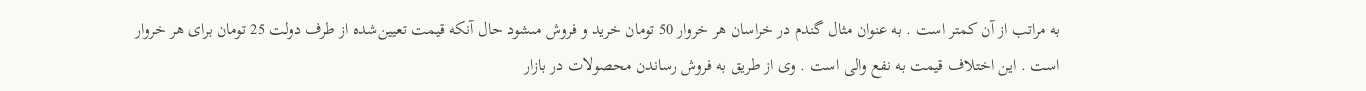به مراتب از آن كمتر است . به عنوان مثال گندم در خراسان هر خروار 50 تومان خريد و فروش مىشود حال آنكه قيمت تعيين‌شده از طرف دولت 25 تومان براى هر خروار است . اين اختلاف قيمت به نفع والى است . وى از طريق به فروش رساندن محصولات در بازار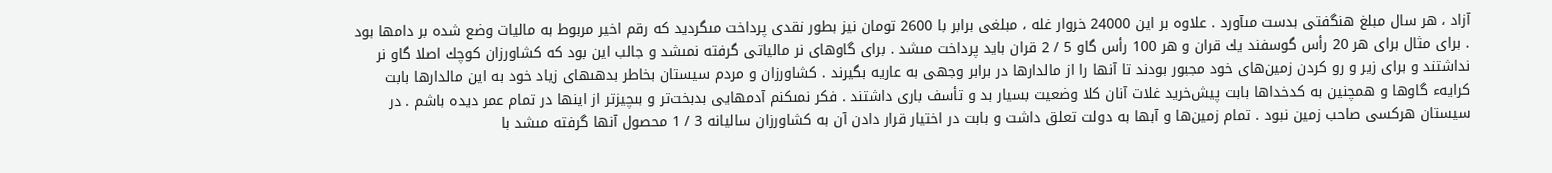آزاد ، هر سال مبلغ هنگفتى بدست مىآورد . علاوه بر اين 24000 خروار غله ، مبلغى برابر با 2600 تومان نيز بطور نقدى پرداخت مىگرديد كه رقم اخير مربوط به ماليات وضع شده بر دامها بود . براى مثال براى هر 20 رأس گوسفند يك قران و هر 100 رأس گاو 5 / 2 قران بايد پرداخت مىشد . براى گاوهاى نر مالياتى گرفته نمىشد و جالب اين بود كه كشاورزان كوچك اصلا گاو نر نداشتند و براى زير و رو كردن زمين‌هاى خود مجبور بودند تا آنها را از مالدارها در برابر وجهى به عاريه بگيرند . كشاورزان و مردم سيستان بخاطر بدهىهاى زياد خود به اين مالدارها بابت كرايهء گاوها و همچنين به كدخداها بابت پيش‌خريد غلات آنان كلا وضعيت بسيار بد و تأسف بارى داشتند . فكر نمىكنم آدمهايى بدبخت‌تر و بىچيزتر از اينها در تمام عمر ديده باشم . در سيستان هركسى صاحب زمين نبود . تمام زمين‌ها و آبها به دولت تعلق داشت و بابت در اختيار قرار دادن آن به كشاورزان ساليانه 3 / 1 محصول آنها گرفته مىشد با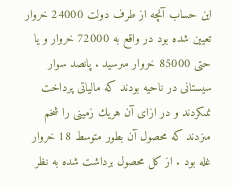اين حساب آنچه از طرف دولت 24000 خروار تعيين شده بود در واقع به 72000 خروار و يا حتى 85000 خروار مىرسيد . پانصد سوار سيستانى در ناحيه بودند كه مالياتى پرداخت نمىكردند و در ازاى آن هريك زمينى را شخم مىزدند كه محصول آن بطور متوسط 18 خروار غله بود . از كل محصول برداشت شده به نظر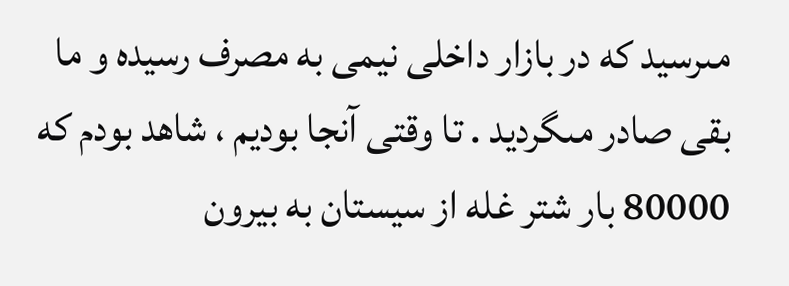مىرسيد كه در بازار داخلى نيمى به مصرف رسيده و ما بقى صادر مىگرديد . تا وقتى آنجا بوديم ، شاهد بودم كه 80000 بار شتر غله از سيستان به بيرون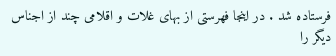فرستاده شد . در اينجا فهرستى از بهاى غلات و اقلامى چند از اجناس ديگر را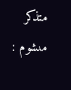متذكر مىشوم :